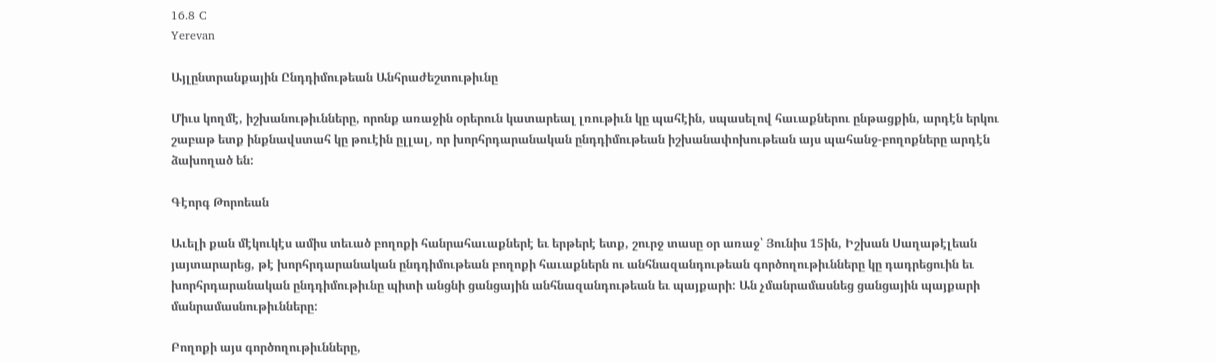16.8 C
Yerevan

Այլընտրանքային Ընդդիմութեան Անհրաժեշտութիւնը

Միւս կողմէ, իշխանութիւնները, որոնք առաջին օրերուն կատարեալ լռութիւն կը պահէին, սպասելով հաւաքներու ընթացքին, արդէն երկու շաբաթ ետք ինքնավստահ կը թուէին ըլլալ, որ խորհրդարանական ընդդիմութեան իշխանափոխութեան այս պահանջ-բողոքները արդէն ձախողած են:

Գէորգ Թորոեան

Աւելի քան մէկուկէս ամիս տեւած բողոքի հանրահաւաքներէ եւ երթերէ ետք, շուրջ տասը օր առաջ՝ Յունիս 15ին, Իշխան Սաղաթէլեան յայտարարեց, թէ խորհրդարանական ընդդիմութեան բողոքի հաւաքներն ու անհնազանդութեան գործողութիւնները կը դադրեցուին եւ խորհրդարանական ընդդիմութիւնը պիտի անցնի ցանցային անհնազանդութեան եւ պայքարի: Ան չմանրամասնեց ցանցային պայքարի մանրամասնութիւնները:

Բողոքի այս գործողութիւնները,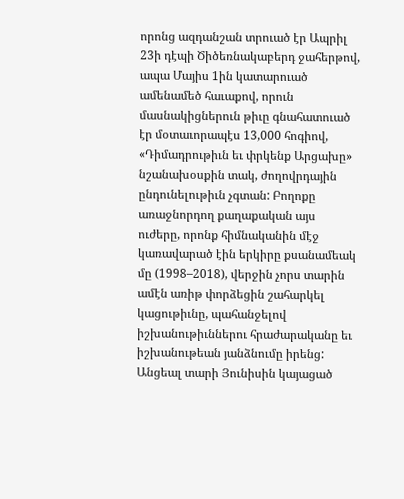որոնց ազդանշան տրուած էր Ապրիլ 23ի դէպի Ծիծեռնակաբերդ ջահերթով, ապա Մայիս 1ին կատարուած ամենամեծ հաւաքով, որուն մասնակիցներուն թիւը գնահատուած էր մօտաւորապէս 13,000 հոգիով, «Դիմադրութիւն եւ փրկենք Արցախը» նշանախօսքին տակ, ժողովրդային ընդունելութիւն չգտան: Բողոքը առաջնորդող քաղաքական այս ուժերը, որոնք հիմնականին մէջ կառավարած էին երկիրը քսանամեակ մը (1998–2018), վերջին չորս տարին ամէն առիթ փորձեցին շահարկել կացութիւնը, պահանջելով իշխանութիւններու հրաժարականը եւ իշխանութեան յանձնումը իրենց: Անցեալ տարի Յունիսին կայացած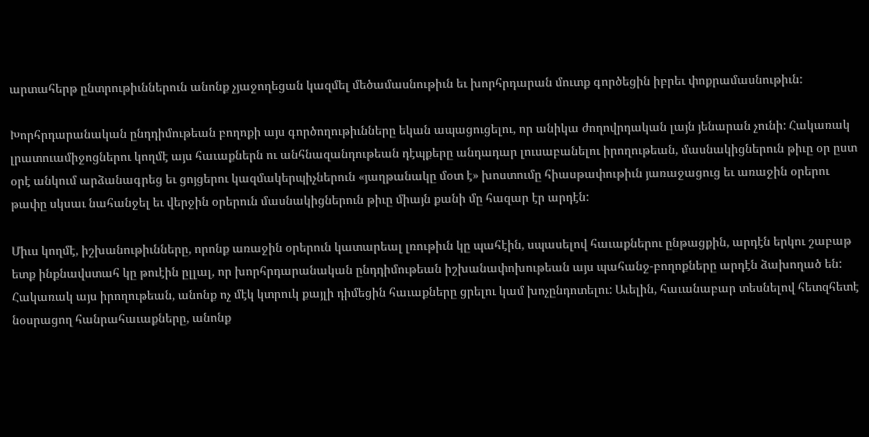արտահերթ ընտրութիւններուն անոնք չյաջողեցան կազմել մեծամասնութիւն եւ խորհրդարան մուտք գործեցին իբրեւ փոքրամասնութիւն:

Խորհրդարանական ընդդիմութեան բողոքի այս գործողութիւնները եկան ապացուցելու, որ անիկա ժողովրդական լայն յենարան չունի: Հակառակ լրատուամիջոցներու կողմէ այս հաւաքներն ու անհնազանդութեան դէպքերը անդադար լուսաբանելու իրողութեան, մասնակիցներուն թիւը օր ըստ օրէ անկում արձանագրեց եւ ցոյցերու կազմակերպիչներուն «յաղթանակը մօտ է» խոստումը հիասթափութիւն յառաջացուց եւ առաջին օրերու թափը սկսաւ նահանջել եւ վերջին օրերուն մասնակիցներուն թիւը միայն քանի մը հազար էր արդէն:

Միւս կողմէ, իշխանութիւնները, որոնք առաջին օրերուն կատարեալ լռութիւն կը պահէին, սպասելով հաւաքներու ընթացքին, արդէն երկու շաբաթ ետք ինքնավստահ կը թուէին ըլլալ, որ խորհրդարանական ընդդիմութեան իշխանափոխութեան այս պահանջ-բողոքները արդէն ձախողած են: Հակառակ այս իրողութեան, անոնք ոչ մէկ կտրուկ քայլի դիմեցին հաւաքները ցրելու կամ խոչընդոտելու: Աւելին, հաւանաբար տեսնելով հետզհետէ նօսրացող հանրահաւաքները, անոնք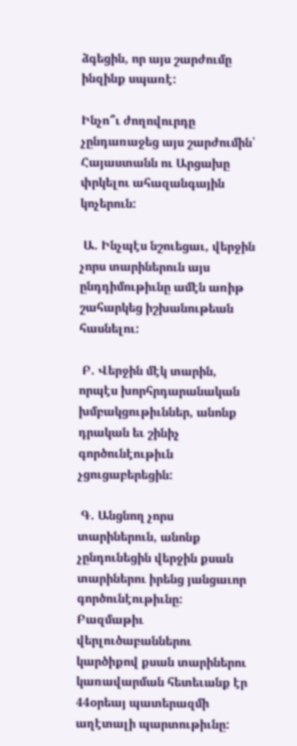ձգեցին, որ այս շարժումը ինզինք սպառէ:

Ինչո՞ւ ժողովուրդը չընդառաջեց այս շարժումին՝ Հայաստանն ու Արցախը փրկելու ահազանգային կոչերուն:

 Ա. Ինչպէս նշուեցաւ, վերջին չորս տարիներուն այս ընդդիմութիւնը ամէն առիթ շահարկեց իշխանութեան հասնելու:

 Բ. Վերջին մէկ տարին, որպէս խորհրդարանական խմբակցութիւններ, անոնք դրական եւ շինիչ գործունէութիւն չցուցաբերեցին:

 Գ. Անցնող չորս տարիներուն, անոնք չընդունեցին վերջին քսան տարիներու իրենց յանցաւոր գործունէութիւնը: Բազմաթիւ վերլուծաբաններու կարծիքով քսան տարիներու կառավարման հետեւանք էր 44օրեայ պատերազմի աղէտալի պարտութիւնը: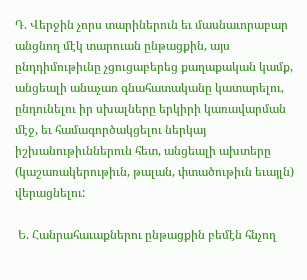Դ. Վերջին չորս տարիներուն եւ մասնաւորաբար անցնող մէկ տարուան ընթացքին, այս ընդդիմութիւնը չցուցաբերեց քաղաքական կամք, անցեալի անաչառ գնահատականը կատարելու, ընդունելու իր սխալները երկիրի կառավարման մէջ, եւ համագործակցելու ներկայ իշխանութիւններուն հետ, անցեալի ախտերը (կաշառակերութիւն, թալան, փտածութիւն եւայլն) վերացնելու:

 Ե. Հանրահաւաքներու ընթացքին բեմէն հնչող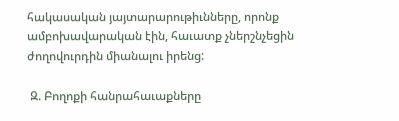հակասական յայտարարութիւնները, որոնք ամբոխավարական էին, հաւատք չներշնչեցին ժողովուրդին միանալու իրենց:

 Զ. Բողոքի հանրահաւաքները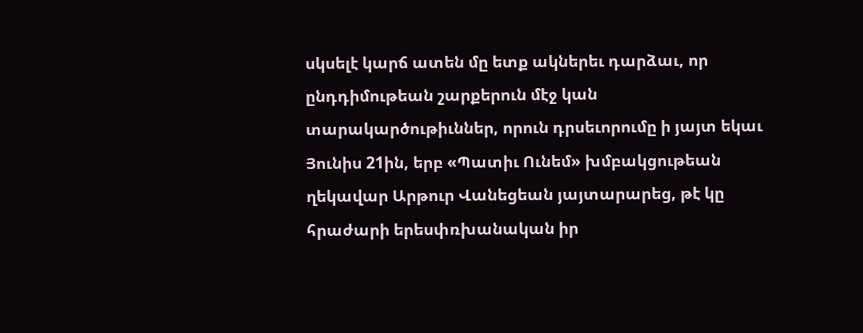սկսելէ կարճ ատեն մը ետք ակներեւ դարձաւ, որ ընդդիմութեան շարքերուն մէջ կան տարակարծութիւններ, որուն դրսեւորումը ի յայտ եկաւ Յունիս 21ին, երբ «Պատիւ Ունեմ» խմբակցութեան ղեկավար Արթուր Վանեցեան յայտարարեց, թէ կը հրաժարի երեսփռխանական իր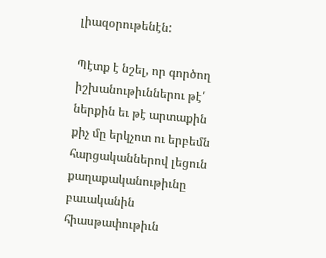լիազօրութենէն:

Պէտք է նշել, որ գործող իշխանութիւններու թէ՛ ներքին եւ թէ արտաքին քիչ մը երկչոտ ու երբեմն հարցականներով լեցուն քաղաքականութիւնը բաւականին հիասթափութիւն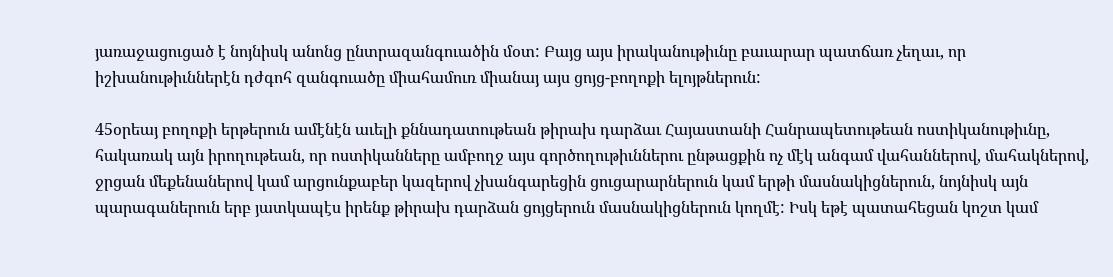յառաջացուցած է նոյնիսկ անոնց ընտրազանգուածին մօտ: Բայց այս իրականութիւնը բաւարար պատճառ չեղաւ, որ իշխանութիւններէն դժգոհ զանգուածը միահամուռ միանայ այս ցոյց-բողոքի ելոյթներուն:

45օրեայ բողոքի երթերուն ամէնէն աւելի քննադատութեան թիրախ դարձաւ Հայաստանի Հանրապետութեան ոստիկանութիւնը, հակառակ այն իրողութեան, որ ոստիկանները ամբողջ այս գործողութիւններու ընթացքին ոչ մէկ անգամ վահաններով, մահակներով, ջրցան մեքենաներով կամ արցունքաբեր կազերով չխանգարեցին ցուցարարներուն կամ երթի մասնակիցներուն, նոյնիսկ այն պարագաներուն երբ յատկապէս իրենք թիրախ դարձան ցոյցերուն մասնակիցներուն կողմէ: Իսկ եթէ պատահեցան կոշտ կամ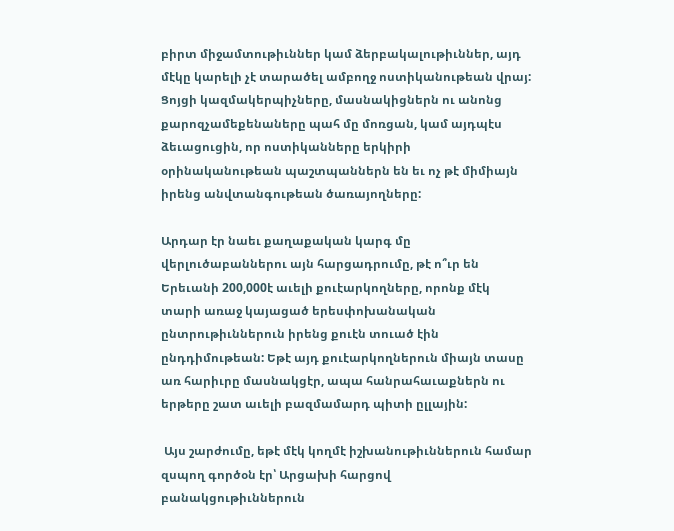բիրտ միջամտութիւններ կամ ձերբակալութիւններ, այդ մէկը կարելի չէ տարածել ամբողջ ոստիկանութեան վրայ: Ցոյցի կազմակերպիչները, մասնակիցներն ու անոնց քարոզչամեքենաները պահ մը մոռցան, կամ այդպէս ձեւացուցին, որ ոստիկանները երկիրի օրինականութեան պաշտպաններն են եւ ոչ թէ միմիայն իրենց անվտանգութեան ծառայողները:

Արդար էր նաեւ քաղաքական կարգ մը վերլուծաբաններու այն հարցադրումը, թէ ո՞ւր են Երեւանի 200,000է աւելի քուէարկողները, որոնք մէկ տարի առաջ կայացած երեսփոխանական ընտրութիւններուն իրենց քուէն տուած էին ընդդիմութեան: Եթէ այդ քուէարկողներուն միայն տասը առ հարիւրը մասնակցէր, ապա հանրահաւաքներն ու երթերը շատ աւելի բազմամարդ պիտի ըլլային:

 Այս շարժումը, եթէ մէկ կողմէ իշխանութիւններուն համար զսպող գործօն էր՝ Արցախի հարցով բանակցութիւններուն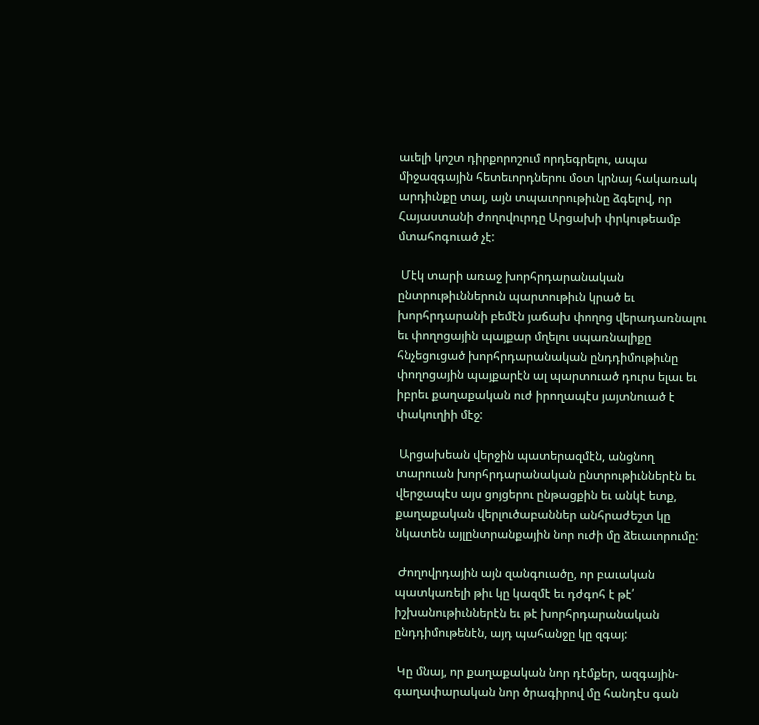աւելի կոշտ դիրքորոշում որդեգրելու, ապա միջազգային հետեւորդներու մօտ կրնայ հակառակ արդիւնքը տալ, այն տպաւորութիւնը ձգելով, որ Հայաստանի ժողովուրդը Արցախի փրկութեամբ մտահոգուած չէ:

 Մէկ տարի առաջ խորհրդարանական ընտրութիւններուն պարտութիւն կրած եւ խորհրդարանի բեմէն յաճախ փողոց վերադառնալու եւ փողոցային պայքար մղելու սպառնալիքը հնչեցուցած խորհրդարանական ընդդիմութիւնը փողոցային պայքարէն ալ պարտուած դուրս ելաւ եւ իբրեւ քաղաքական ուժ իրողապէս յայտնուած է փակուղիի մէջ:

 Արցախեան վերջին պատերազմէն, անցնող տարուան խորհրդարանական ընտրութիւններէն եւ վերջապէս այս ցոյցերու ընթացքին եւ անկէ ետք, քաղաքական վերլուծաբաններ անհրաժեշտ կը նկատեն այլընտրանքային նոր ուժի մը ձեւաւորումը:

 Ժողովրդային այն զանգուածը, որ բաւական պատկառելի թիւ կը կազմէ եւ դժգոհ է թէ՛ իշխանութիւններէն եւ թէ խորհրդարանական ընդդիմութենէն, այդ պահանջը կը զգայ:

 Կը մնայ, որ քաղաքական նոր դէմքեր, ազգային-գաղափարական նոր ծրագիրով մը հանդէս գան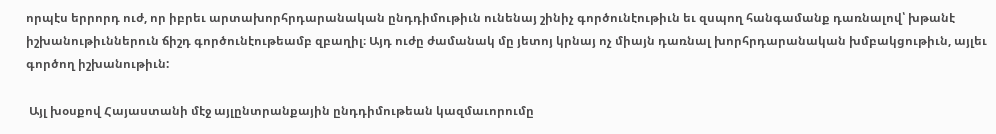որպէս երրորդ ուժ, որ իբրեւ արտախորհրդարանական ընդդիմութիւն ունենայ շինիչ գործունէութիւն եւ զսպող հանգամանք դառնալով՝ խթանէ իշխանութիւններուն ճիշդ գործունէութեամբ զբաղիլ։ Այդ ուժը ժամանակ մը յետոյ կրնայ ոչ միայն դառնալ խորհրդարանական խմբակցութիւն, այլեւ գործող իշխանութիւն:

 Այլ խօսքով Հայաստանի մէջ այլընտրանքային ընդդիմութեան կազմաւորումը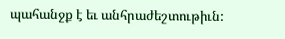պահանջք է եւ անհրաժեշտութիւն: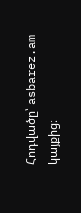Հոդվածը՝ asbarez.am կայքից։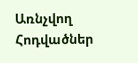Առնչվող Հոդվածներ